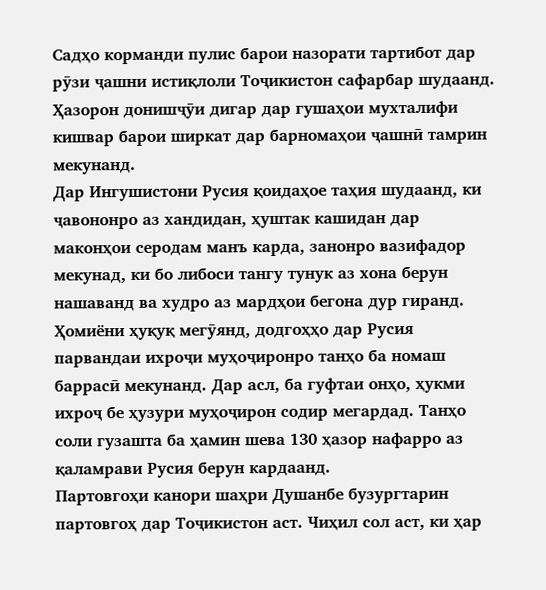Садҳо корманди пулис барои назорати тартибот дар рӯзи ҷашни истиқлоли Тоҷикистон сафарбар шудаанд. Ҳазорон донишҷӯи дигар дар гушаҳои мухталифи кишвар барои ширкат дар барномаҳои ҷашнӣ тамрин мекунанд.
Дар Ингушистони Русия қоидаҳое таҳия шудаанд, ки ҷавононро аз хандидан, ҳуштак кашидан дар маконҳои серодам манъ карда, занонро вазифадор мекунад, ки бо либоси тангу тунук аз хона берун нашаванд ва худро аз мардҳои бегона дур гиранд.
Ҳомиёни ҳуқуқ мегӯянд, додгоҳҳо дар Русия парвандаи ихроҷи муҳоҷиронро танҳо ба номаш баррасӣ мекунанд. Дар асл, ба гуфтаи онҳо, ҳукми ихроҷ бе ҳузури муҳоҷирон содир мегардад. Танҳо соли гузашта ба ҳамин шева 130 ҳазор нафарро аз қаламрави Русия берун кардаанд.
Партовгоҳи канори шаҳри Душанбе бузургтарин партовгоҳ дар Тоҷикистон аст. Чиҳил сол аст, ки ҳар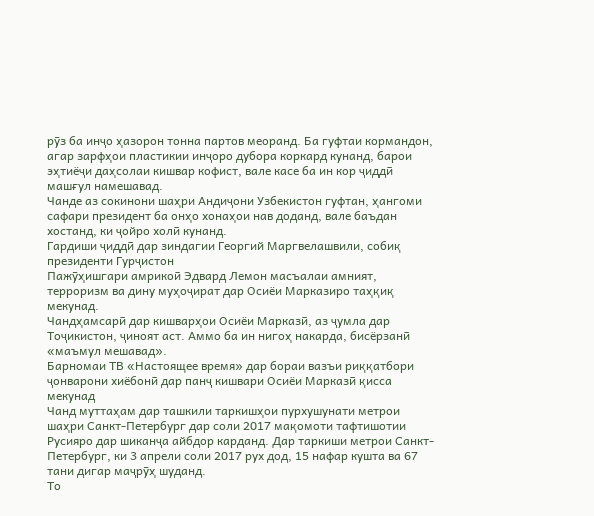рӯз ба инҷо ҳазорон тонна партов меоранд. Ба гуфтаи кормандон, агар зарфҳои пластикии инҷоро дубора коркард кунанд, барои эҳтиёҷи даҳсолаи кишвар кофист, вале касе ба ин кор ҷиддӣ машғул намешавад.
Чанде аз сокинони шаҳри Андиҷони Узбекистон гуфтан, ҳангоми сафари президент ба онҳо хонаҳои нав доданд, вале баъдан хостанд, ки ҷойро холӣ кунанд.
Гардиши ҷиддӣ дар зиндагии Георгий Маргвелашвили, собиқ президенти Гурҷистон
Пажӯҳишгари амрикоӣ Эдвард Лемон масъалаи амният, терроризм ва дину муҳоҷират дар Осиёи Марказиро таҳқиқ мекунад.
Чандҳамсарӣ дар кишварҳои Осиёи Марказӣ, аз ҷумла дар Тоҷикистон, ҷиноят аст. Аммо ба ин нигоҳ накарда, бисёрзанӣ «маъмул мешавад».
Барномаи ТВ «Настоящее время» дар бораи вазъи риққатбори ҷонварони хиёбонӣ дар панҷ кишвари Осиёи Марказӣ қисса мекунад
Чанд муттаҳам дар ташкили таркишҳои пурхушунати метрои шаҳри Санкт-Петербург дар соли 2017 мақомоти тафтишотии Русияро дар шиканҷа айбдор карданд. Дар таркиши метрои Санкт-Петербург, ки 3 апрели соли 2017 рух дод, 15 нафар кушта ва 67 тани дигар маҷрӯҳ шуданд.
То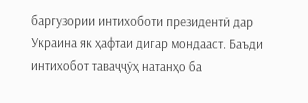баргузории интихоботи президентӣ дар Украина як ҳафтаи дигар мондааст. Баъди интихобот таваҷҷӯҳ натанҳо ба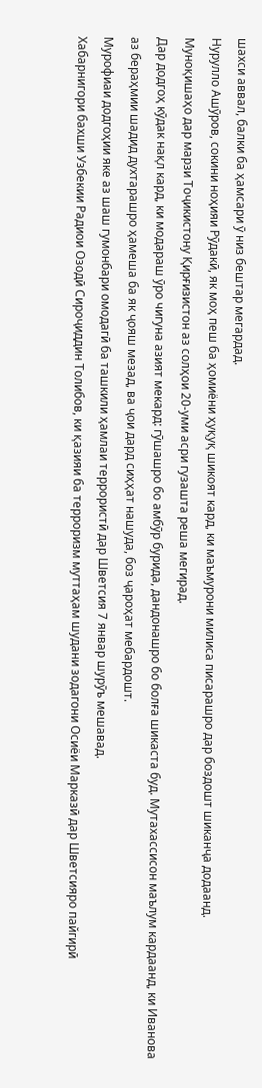шахси аввал, балки ба ҳамсари ӯ низ бештар мегардад.
Нурулло Ашӯров, сокини ноҳияи Рӯдакӣ, як моҳ пеш ба ҳомиёни ҳуқуқ шикоят кард, ки маъмурони милиса писарашро дар боздошт шиканҷа додаанд.
Муноқишаҳо дар марзи Тоҷикистону Қирғизистон аз солҳои 20-уми асри гузашта реша мегирад.
Дар додгоҳ кӯдак нақл кард, ки модараш ӯро чигуна азият мекард: гӯшашро бо амбӯр бурида, дандонашро бо болға шикаста буд. Мутахассисон маълум кардаанд, ки Иванова аз бераҳмии шадид духтарашро ҳамеша ба як ҷояш мезад, ва ҷои дард сиҳҳат нашуда, боз ҷароҳат мебардошт.
Мурофиаи додгоҳии яке аз шаш гумонбари омодагӣ ба ташкили ҳамлаи террористӣ дар Шветсия 7 январ шурӯъ мешавад.
Хабарнигори бахши Узбекии Радиои Озодӣ Сироҷиддин Толибов, ки қазияи ба терроризм муттаҳам шудани зодагони Осиёи Марказӣ дар Шветсияро пайгирӣ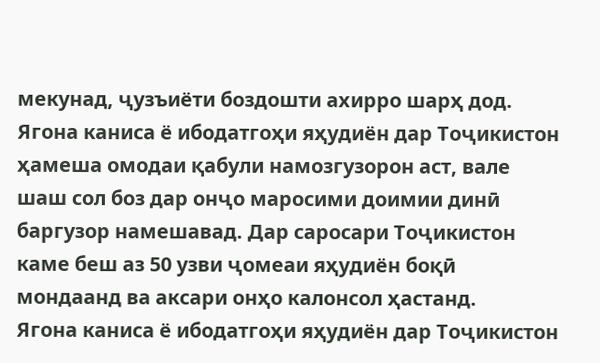мекунад, ҷузъиёти боздошти ахирро шарҳ дод.
Ягона каниса ё ибодатгоҳи яҳудиён дар Тоҷикистон ҳамеша омодаи қабули намозгузорон аст, вале шаш сол боз дар онҷо маросими доимии динӣ баргузор намешавад. Дар саросари Тоҷикистон каме беш аз 50 узви ҷомеаи яҳудиён боқӣ мондаанд ва аксари онҳо калонсол ҳастанд.
Ягона каниса ё ибодатгоҳи яҳудиён дар Тоҷикистон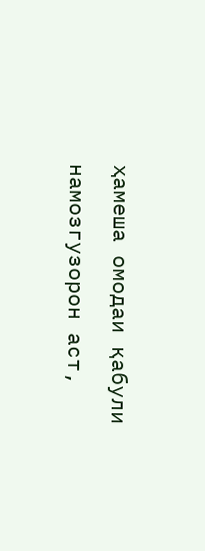ҳамеша омодаи қабули намозгузорон аст,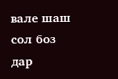вале шаш сол боз дар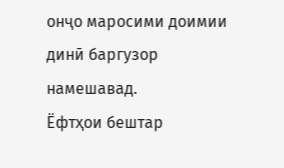онҷо маросими доимии динӣ баргузор намешавад.
Ёфтҳои бештар